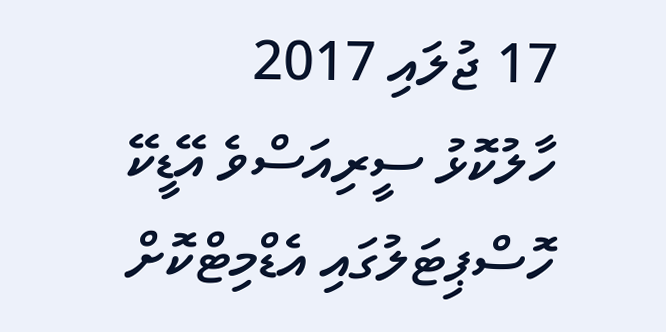17 ޖުލައި 2017
ހާލުކޮޅު ސީރިއަސްވެ އޭޑީކޭ ހޮސްޕިޓަލުގައި އެޑްމިޓްކޮށް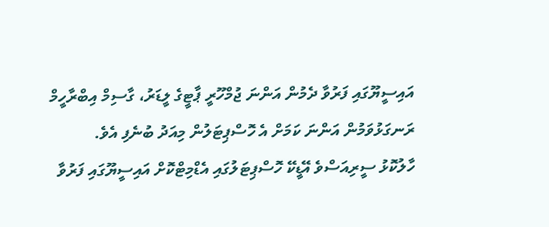އައިސީޔޫގައި ފަރުވާ ދެމުން އަންނަ ޖުމްހޫރީ ޕާޓީގެ ލީޑަރު، ގާސިމް އިބްރާހީމް ރަނގަޅުވަމުން އަންނަ ކަމަށް އެ ހޮސްޕިޓަލުން މިއަދު ބުނެފި އެވެ.
ހާލުކޮޅު ސީރިއަސްވެ އޭޑީކޭ ހޮސްޕިޓަލުގައި އެޑްމިޓްކޮށް އައިސީޔޫގައި ފަރުވާ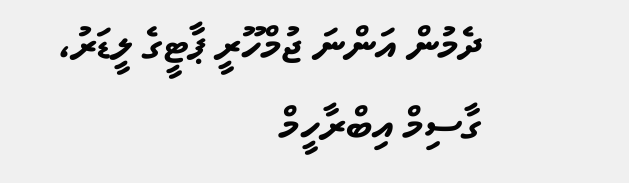ދެމުން އަންނަ ޖުމްހޫރީ ޕާޓީގެ ލީޑަރު، ގާސިމް އިބްރާހީމް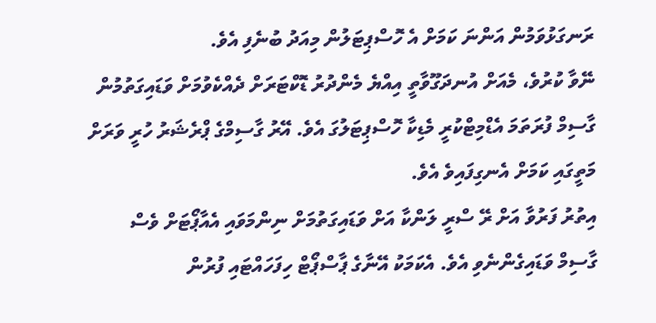ރަނގަޅުވަމުން އަންނަ ކަމަށް އެ ހޮސްޕިޓަލުން މިއަދު ބުނެފި އެވެ.
ނޭވާ ކުރުވެ، މެއަށް އުނދަގޫވާތީ އިއްޔެ މެންދުރު ޑޮކްޓަރަށް ދެއްކެވުމަށް ވަޑައިގަތުމުން ގާސިމް ފުރަތަމަ އެޑްމިޓްކުރީ މެޑިކާ ހޮސްޕިޓަލުގަ އެވެ. އޭރު ގާސިމްގެ ޕްރެޝަރު ހުރީ ވަރަށް މަތީގައި ކަމަށް އެނގިފައިވެ އެވެ.
އިތުރު ފަރުވާ އަށް ރޭ ސްރީ ލަންކާ އަށް ވަޑައިގަތުމަށް ނިންމަވައި އެއާޕޯޓަށް ވެސް ގާސިމް ވަޑައިގެންނެވި އެވެ. އެކަމަކު އޭނާގެ ޕާސްޕޯޓް ހިފަހައްޓައި ފުރުން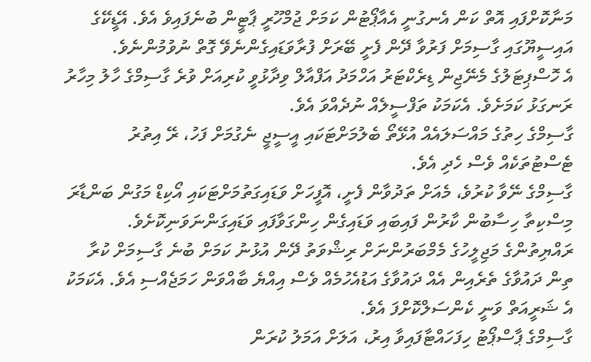މަނާކޮށްފައި އޮތް ކަން އެނގުނީ އެއާޕޯޓުން ކަމަށް ޖުމްހޫރީ ޕާޓީން ބުނެފައިވެ އެވެ. އޭޑީކޭގެ އައިސީޔޫގައި ގާސިމަށް ފަރުވާ ދޭން ފެށީ ބޭރަށް ފުރާވަޑައިގެންނެވޭ ގޮތް ނުވުމުންނެވެ.
އެ ހޮސްޕިޓަލުގެ މެނޭޖިން ޑިރެކްޓަރު އަހްމަދު އަފްއާލް ވިދާޅުވީ ކުރިއަށް ވުރެ ގާސިމްގެ ހާލު މިހާރު ރަނގަޅު ކަމަށެވެ. އެކަމަކު ތަފްސީލެއް ނުދެއްވަ އެވެ.
ގާސިމްގެ ހިތުގެ މައްސަލައެއް އުޅޭތޯ ބެލުމަށްޓަކައި އީސީޖީ ނެގުމަށް ފަހު، ރޭ އިތުރު ޓެސްޓުތަކެއް ވެސް ހެދި އެވެ.
ގާސިމްގެ ނޭވާ ކުރުވެ، މެއަށް ތަދުވާން ފެށީ، އޮފީހަށް ވަޑައިގަތުމަށްޓަކައި އޯކިޑް މަގުން ބަންޑާރަ މިސްކިތާ ހިސާބުން ކާރުން ފައިބައި ވަޑައިގެން ހިންގަވާފައި ވަޑައިގަންނަވަނިކޮށެވެ. ރައްޔިތުންގެ މަޖިލީހުގެ މެމްބަރުންނަށް ރިޝްވަތު ދޭން އުޅުނު ކަމަށް ބުނެ ގާސިމަށް ކުރާ ތިން ދައުވާގެ ތެރެއިން އެއް ދައުވާގެ އަޑުއެހުމެއް ވެސް އިއްޔެ ބާއްވަން ހަމަޖެއްސި އެވެ. އެކަމަކު އެ ޝަރީއަތް ވަނީ ކެންސަލްކޮށްފަ އެވެ.
ގާސިމްގެ ޕާސްޕޯޓު ހިފަހައްޓާފައިވާ އިރު، އަލަށް އަމަލު ކުރަން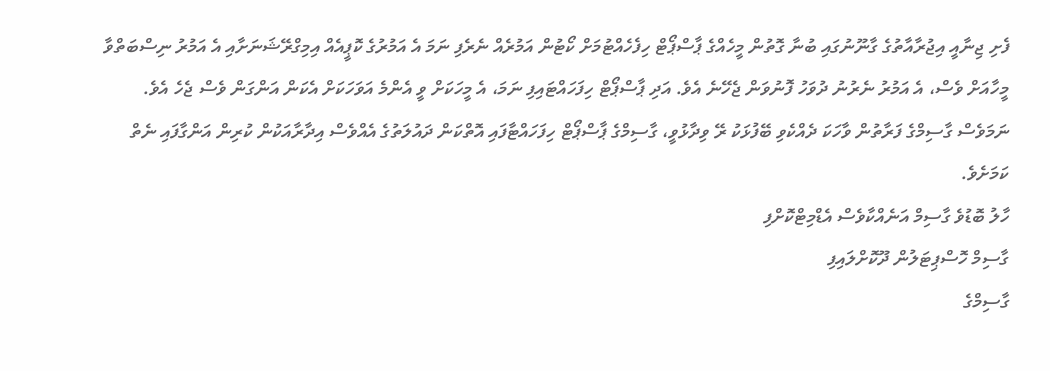ފެށި ޖިނާއީ އިޖުރާއާތުގެ ގާނޫނުގައި ބުނާ ގޮތުން މީހެއްގެ ޕާސްޕޯޓް ހިފެހެއްޓުމަށް ކޯޓުން އަމުރެއް ނެރެފި ނަމަ އެ އަމުރުގެ ކޮޕީއެއް އިމިގްރޭޝަނަށާއި އެ އަމުރު ނިސްބަތްވާ މީހާއަށް ވެސް، އެ އަމުރު ނެރުނު ދުވަހު ފޮނުވަން ޖެހޭނެ އެވެ. އަދި ޕާސްޕޯޓް ހިފަހައްޓައިފި ނަމަ، އެ މީހަކަށް ވީ އެންމެ އަވަހަކަށް އެކަން އަންގަން ވެސް ޖެހެ އެވެ.
ނަމަވެސް ގާސިމްގެ ފަރާތުން ވާހަކަ ދެއްކެވި ބޭފުޅަކު ރޭ ވިދާޅުވީ، ގާސިމްގެ ޕާސްޕޯޓް ހިފަހައްޓާފައި އޮތްކަން ދައުލަތުގެ އެއްވެސް އިދާރާއަކުން ކުރިން އަންގާފައި ނެތް ކަމަށެވެ.
ހާލު ބޮޑުވެ ގާސިމް އަނެއްކާވެސް އެޑްމިޓްކޮށްފި
ގާސިމް ހޮސްޕިޓަލުން ދޫކޮށްލައިފި
ގާސިމްގެ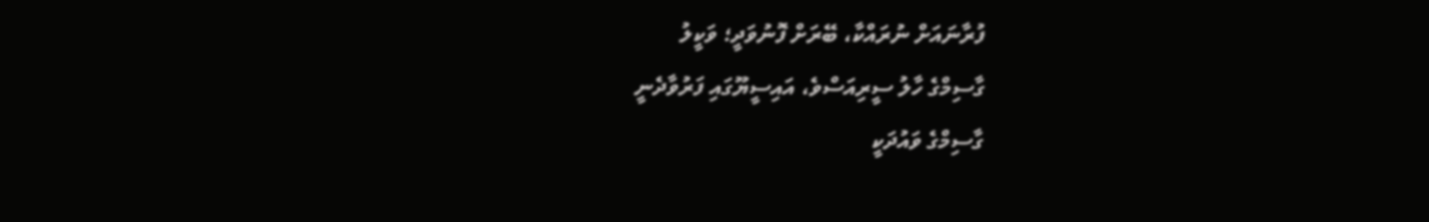ފުރާނައަށް ނުރައްކާ، ބޭރަށް ފޮނުވަދީ؛ ވަކީލު
ގާސިމްގެ ހާލު ސީރިއަސްވެ، އައިސީޔޫގައި ފަރުވާދެނީ
ގާސިމްގެ ވައުދަކީ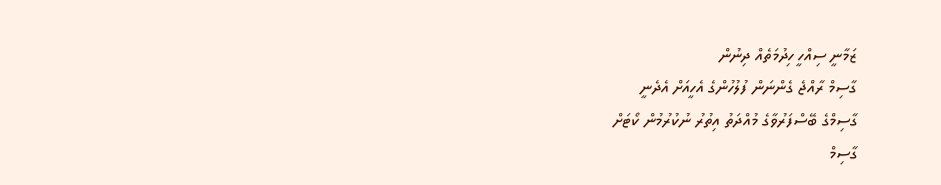ޒަމާނީ ސިއްހީ ހިދުމަތެއް ދިނުން
ގާސިމް ރާއްޖެ ގެންނަން ފުލުހުންގެ އެހީއަށް އެދެނީ
ގާސިމްގެ ބޭސްފަރުވާގެ މުއްދަތު އިތުރު ނުކުރުމުން ކޯޓަށް
ގާސިމް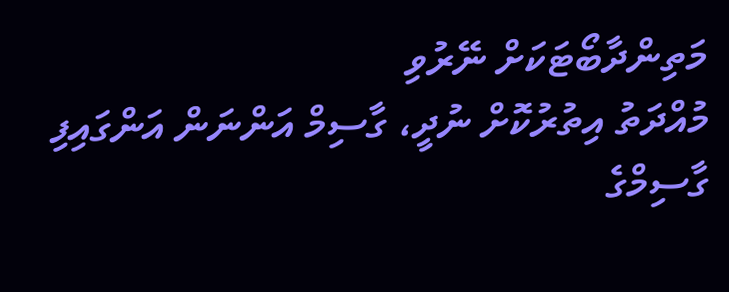މަތިންދާބޯޓަކަށް ނޭރުވި
މުއްދަތު އިތުރުކޮށް ނުދީ، ގާސިމް އަންނަން އަންގައިފި
ގާސިމްގެ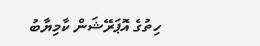ހިތުގެ އޮޕަރޭޝަން ކާމިޔާބު